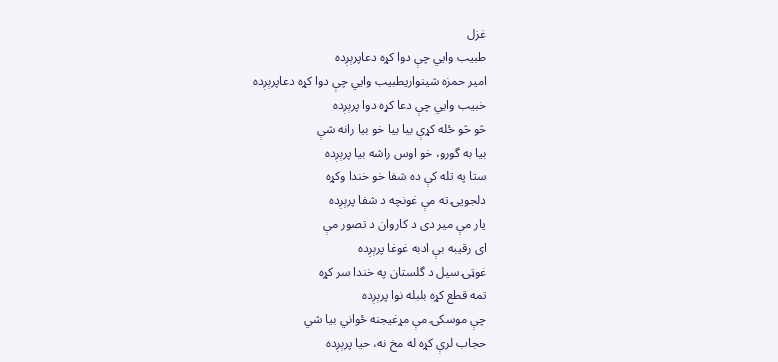غزل
طبيب وايي چې دوا کړه دعاپرېږده
امیر حمزه شینواریطبيب وايي چې دوا کړه دعاپرېږده
خبيب وايي چې دعا کړه دوا پرېږده
څو څو ځله کړې بيا بيا خو بيا رانه شې
بيا به گورو، خو اوس راشه بيا پرېږده
ستا په تله کې ده شفا خو خندا وکړه
دلجويۍ ته مې غونچه د شفا پرېږده
يار مې مير دی د کاروان د تصور مې
ای رقيبه بې ادبه غوغا پرېږده
غوټۍ سيل د گلستان په خندا سر کړه
تمه قطع کړه بلبله نوا پرېږده
چې موسکۍ مې مړغيجنه ځواني بيا شي
حجاب لرې کړه له مخ نه، حيا پرېږده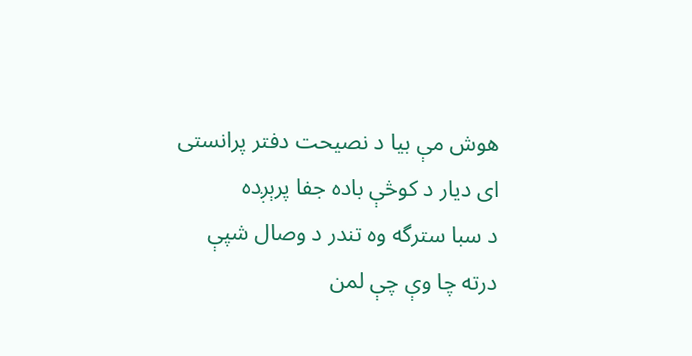هوش مې بيا د نصيحت دفتر پرانستی
ای ديار د کوڅې باده جفا پرېږده
د سبا سترگه وه تندر د وصال شپې
درته چا وې چې لمن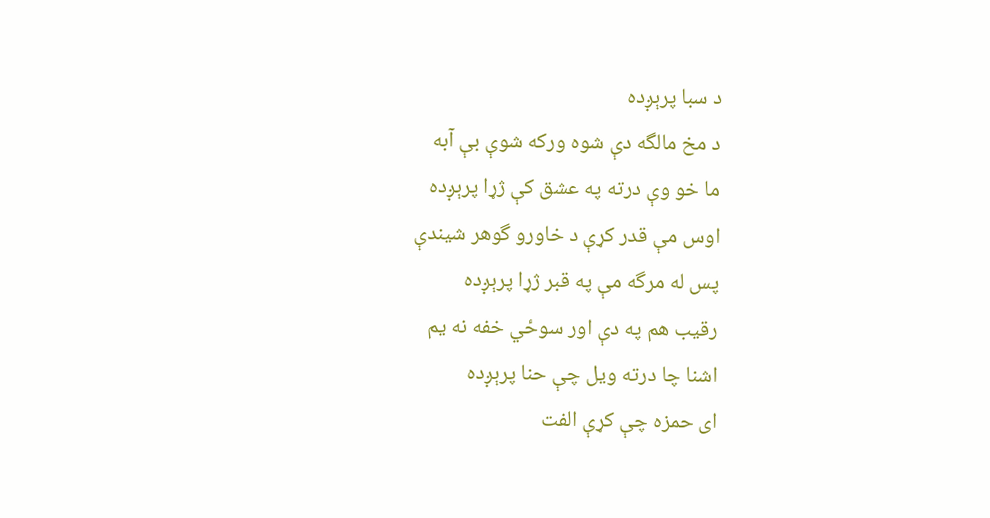د سبا پرېږده
د مخ مالگه دې شوه ورکه شوې بې آبه
ما خو وې درته په عشق کې ژړا پرېږده
اوس مې قدر کړې د خاورو گوهر شيندې
پس له مرگه مې په قبر ژړا پرېږده
رقيب هم په دې اور سوځي خفه نه يم
اشنا چا درته ويل چې حنا پرېږده
ای حمزه چې کړې الفت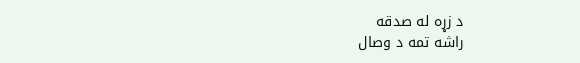د زړه له صدقه
راشه تمه د وصال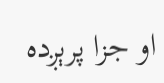او جزا پرېږده